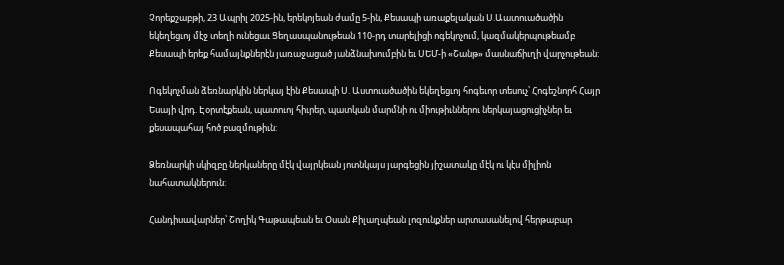Չորեքշաբթի, 23 Ապրիլ 2025-ին, երեկոյեան ժամը 5-ին, Քեսապի առաքելական Ս.Աատուածածին եկեղեցւոյ մէջ տեղի ունեցաւ Ցեղասպանութեան 110-րդ տարելիցի ոգեկոչում, կազմակերպութեամբ Քեսապի երեք համայնքներէն յառաջացած յանձնախումբին եւ ՍԵՄ-ի «Շանթ» մասնաճիւղի վարչութեան:

Ոգեկոչման ձեռնարկին ներկայ էին Քեսապի Ս. Աստուածածին եկեղեցւոյ հոգեւոր տեսուչ՝ Հոգեշնորհ Հայր Եսայի վրդ. Էօրտէքեան, պատուոյ հիւրեր, պատկան մարմնի ու միութիւններու ներկայացուցիչներ եւ քեսապահայ հոծ բազմութիւն:

Ձեռնարկի սկիզբը ներկաները մէկ վայրկեան յոտնկայս յարգեցին յիշատակը մէկ ու կէս միլիոն նահատակներուն:

Հանդիսավարներ՝ Շողիկ Գաթապեան եւ Օսան Քիլաղպեան լոզունքներ արտասանելով հերթաբար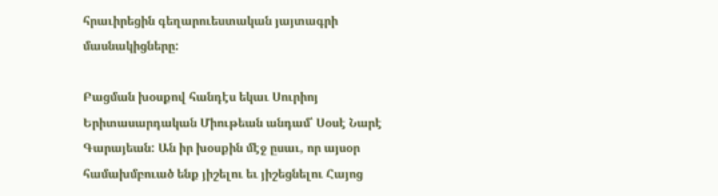հրաւիրեցին գեղարուեստական յայտագրի մասնակիցները:

Բացման խօսքով հանդէս եկաւ Սուրիոյ Երիտասարդական Միութեան անդամ՝ Սօսէ Նարէ Գարայեան: Ան իր խօսքին մէջ ըսաւ, որ այսօր համախմբուած ենք յիշելու եւ յիշեցնելու Հայոց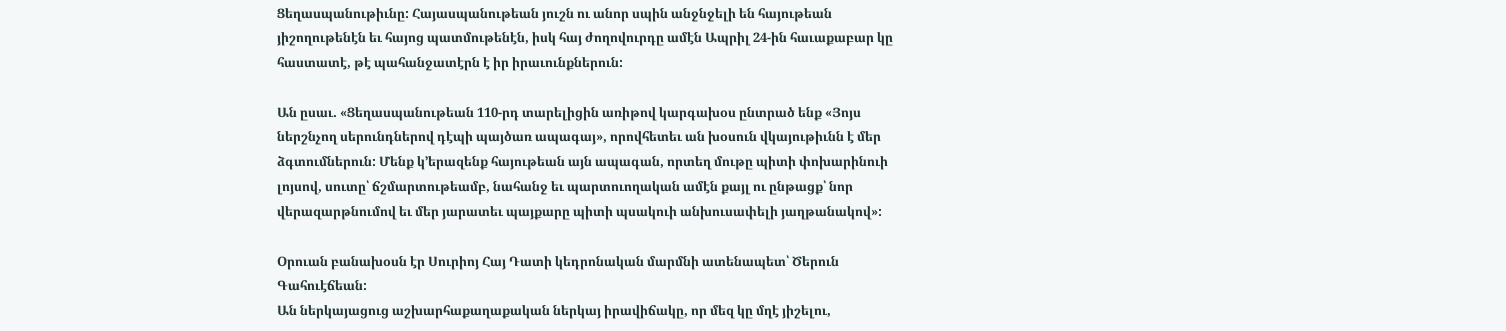Ցեղասպանութիւնը: Հայասպանութեան յուշն ու անոր սպին անջնջելի են հայութեան յիշողութենէն եւ հայոց պատմութենէն, իսկ հայ ժողովուրդը ամէն Ապրիլ 24-ին հաւաքաբար կը հաստատէ, թէ պահանջատէրն է իր իրաւունքներուն:

Ան ըսաւ. «Ցեղասպանութեան 110-րդ տարելիցին առիթով կարգախօս ընտրած ենք «Յոյս ներշնչող սերունդներով դէպի պայծառ ապագայ», որովհետեւ ան խօսուն վկայութիւնն է մեր ձգտումներուն: Մենք կ’երազենք հայութեան այն ապագան, որտեղ մութը պիտի փոխարինուի լոյսով, սուտը՝ ճշմարտութեամբ, նահանջ եւ պարտուողական ամէն քայլ ու ընթացք՝ նոր վերազարթնումով եւ մեր յարատեւ պայքարը պիտի պսակուի անխուսափելի յաղթանակով»:

Օրուան բանախօսն էր Սուրիոյ Հայ Դատի կեդրոնական մարմնի ատենապետ՝ Ծերուն Գահուէճեան:
Ան ներկայացուց աշխարհաքաղաքական ներկայ իրավիճակը, որ մեզ կը մղէ յիշելու,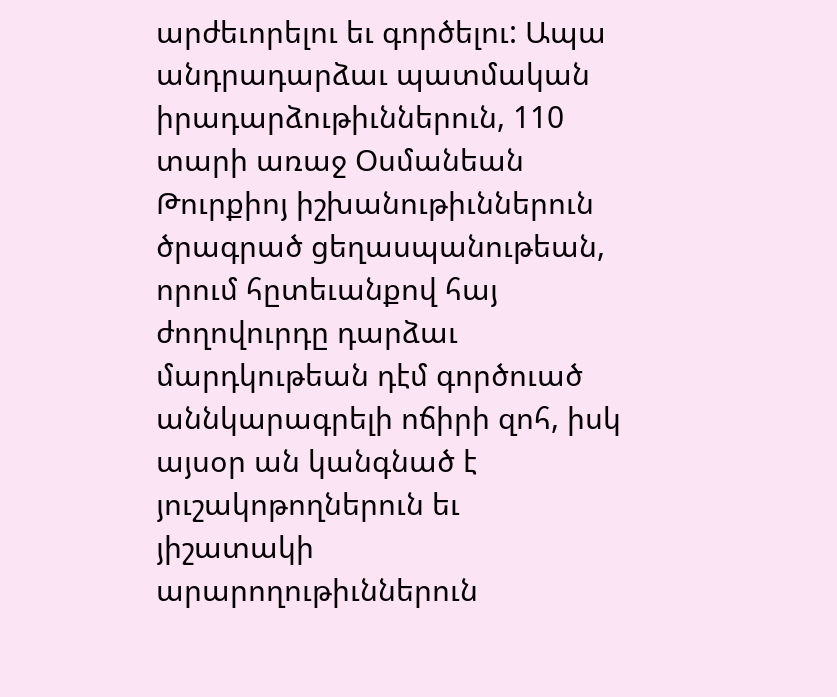արժեւորելու եւ գործելու: Ապա անդրադարձաւ պատմական իրադարձութիւններուն, 110 տարի առաջ Օսմանեան Թուրքիոյ իշխանութիւններուն ծրագրած ցեղասպանութեան, որում հըտեւանքով հայ ժողովուրդը դարձաւ մարդկութեան դէմ գործուած աննկարագրելի ոճիրի զոհ, իսկ այսօր ան կանգնած է յուշակոթողներուն եւ յիշատակի արարողութիւններուն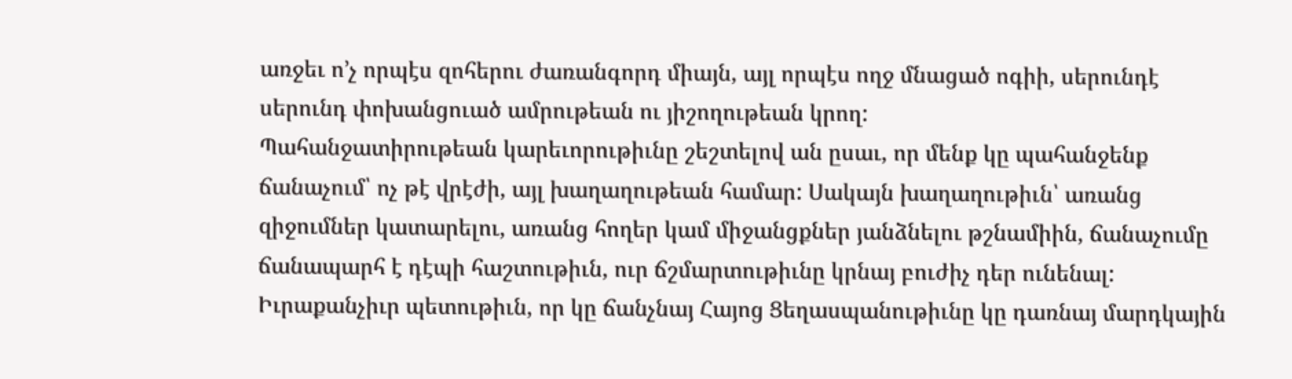առջեւ ո’չ որպէս զոհերու ժառանգորդ միայն, այլ որպէս ողջ մնացած ոգիի, սերունդէ սերունդ փոխանցուած ամրութեան ու յիշողութեան կրող:
Պահանջատիրութեան կարեւորութիւնը շեշտելով ան ըսաւ, որ մենք կը պահանջենք ճանաչում՝ ոչ թէ վրէժի, այլ խաղաղութեան համար: Սակայն խաղաղութիւն՝ առանց զիջումներ կատարելու, առանց հողեր կամ միջանցքներ յանձնելու թշնամիին, ճանաչումը ճանապարհ է դէպի հաշտութիւն, ուր ճշմարտութիւնը կրնայ բուժիչ դեր ունենալ: Իւրաքանչիւր պետութիւն, որ կը ճանչնայ Հայոց Ցեղասպանութիւնը կը դառնայ մարդկային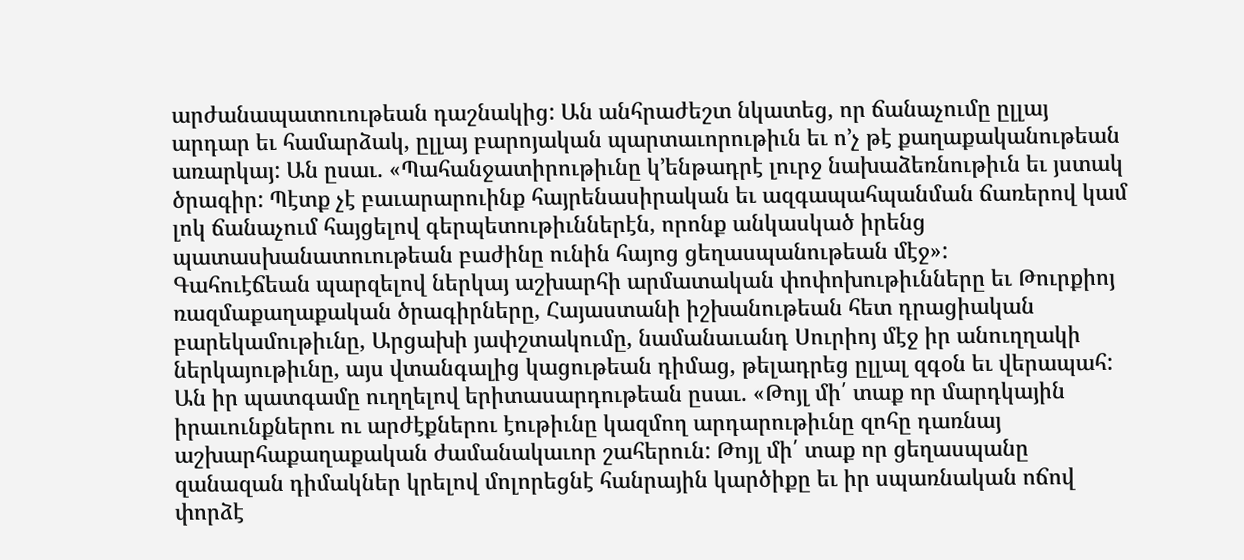արժանապատուութեան դաշնակից: Ան անհրաժեշտ նկատեց, որ ճանաչումը ըլլայ արդար եւ համարձակ, ըլլայ բարոյական պարտաւորութիւն եւ ո’չ թէ քաղաքականութեան առարկայ: Ան ըսաւ. «Պահանջատիրութիւնը կ’ենթադրէ լուրջ նախաձեռնութիւն եւ յստակ ծրագիր: Պէտք չէ բաւարարուինք հայրենասիրական եւ ազգապահպանման ճառերով կամ լոկ ճանաչում հայցելով գերպետութիւններէն, որոնք անկասկած իրենց պատասխանատուութեան բաժինը ունին հայոց ցեղասպանութեան մէջ»:
Գահուէճեան պարզելով ներկայ աշխարհի արմատական փոփոխութիւնները եւ Թուրքիոյ ռազմաքաղաքական ծրագիրները, Հայաստանի իշխանութեան հետ դրացիական բարեկամութիւնը, Արցախի յափշտակումը, նամանաւանդ Սուրիոյ մէջ իր անուղղակի ներկայութիւնը, այս վտանգալից կացութեան դիմաց, թելադրեց ըլլալ զգօն եւ վերապահ:
Ան իր պատգամը ուղղելով երիտասարդութեան ըսաւ. «Թոյլ մի՛ տաք որ մարդկային իրաւունքներու ու արժէքներու էութիւնը կազմող արդարութիւնը զոհը դառնայ աշխարհաքաղաքական ժամանակաւոր շահերուն: Թոյլ մի՛ տաք որ ցեղասպանը զանազան դիմակներ կրելով մոլորեցնէ հանրային կարծիքը եւ իր սպառնական ոճով փորձէ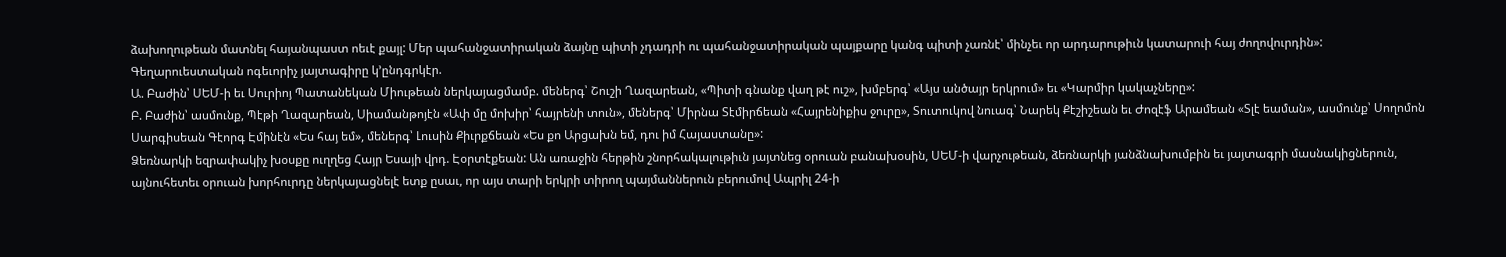ձախողութեան մատնել հայանպաստ ոեւէ քայլ: Մեր պահանջատիրական ձայնը պիտի չդադրի ու պահանջատիրական պայքարը կանգ պիտի չառնէ՝ մինչեւ որ արդարութիւն կատարուի հայ ժողովուրդին»:
Գեղարուեստական ոգեւորիչ յայտագիրը կ’ընդգրկէր.
Ա. Բաժին՝ ՍԵՄ-ի եւ Սուրիոյ Պատանեկան Միութեան ներկայացմամբ. մեներգ՝ Շուշի Ղազարեան, «Պիտի գնանք վաղ թէ ուշ», խմբերգ՝ «Այս անծայր երկրում» եւ «Կարմիր կակաչները»:
Բ. Բաժին՝ ասմունք, Պէթի Ղազարեան, Սիամանթոյէն «Ափ մը մոխիր՝ հայրենի տուն», մեներգ՝ Միրնա Տէմիրճեան «Հայրենիքիս ջուրը», Տուտուկով նուագ՝ Նարեկ Քէշիշեան եւ Ժոզէֆ Արամեան «Տլէ եաման», ասմունք՝ Սողոմոն Սարգիսեան Գէորգ Էմինէն «Ես հայ եմ», մեներգ՝ Լուսին Քիւրքճեան «Ես քո Արցախն եմ, դու իմ Հայաստանը»:
Ձեռնարկի եզրափակիչ խօսքը ուղղեց Հայր Եսայի վրդ. Էօրտէքեան: Ան առաջին հերթին շնորհակալութիւն յայտնեց օրուան բանախօսին, ՍԵՄ-ի վարչութեան, ձեռնարկի յանձնախումբին եւ յայտագրի մասնակիցներուն, այնուհետեւ օրուան խորհուրդը ներկայացնելէ ետք ըսաւ, որ այս տարի երկրի տիրող պայմաններուն բերումով Ապրիլ 24-ի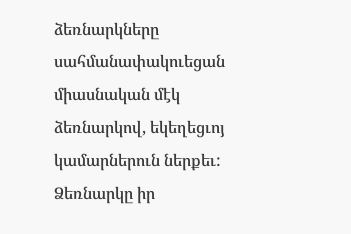ձեռնարկները սահմանափակուեցան միասնական մէկ ձեռնարկով, եկեղեցւոյ կամարներուն ներքեւ:
Ձեռնարկը իր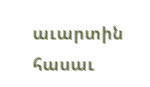աւարտին հասաւ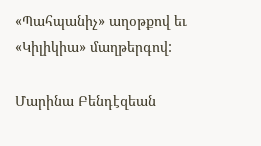«Պահպանիչ» աղօթքով եւ «Կիլիկիա» մաղթերգով:

Մարինա Բենդէզեան